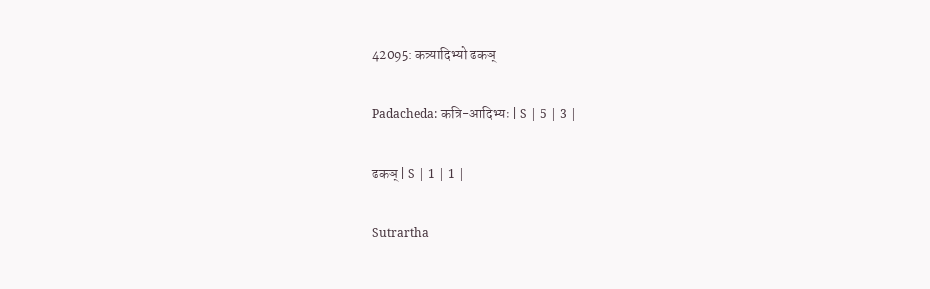42095: कत्र्यादिभ्यो ढकञ्

Padacheda: कत्रि-आदिभ्यः | S | 5 | 3 |

ढकञ् | S | 1 | 1 |

Sutrartha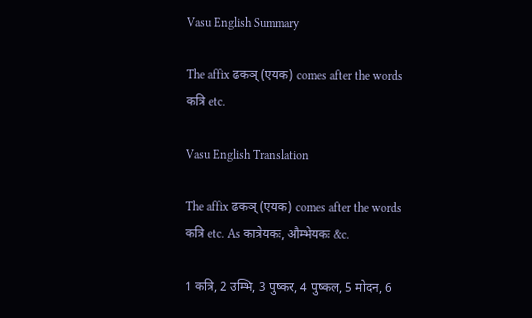Vasu English Summary

The affix ढकञ् (एयक) comes after the words कत्रि etc.

Vasu English Translation

The affix ढकञ् (एयक) comes after the words कत्रि etc. As कात्रेयकः, औम्भेयकः &c.

1 कत्रि, 2 उम्भि, 3 पुष्कर, 4 पुष्कल, 5 मोदन, 6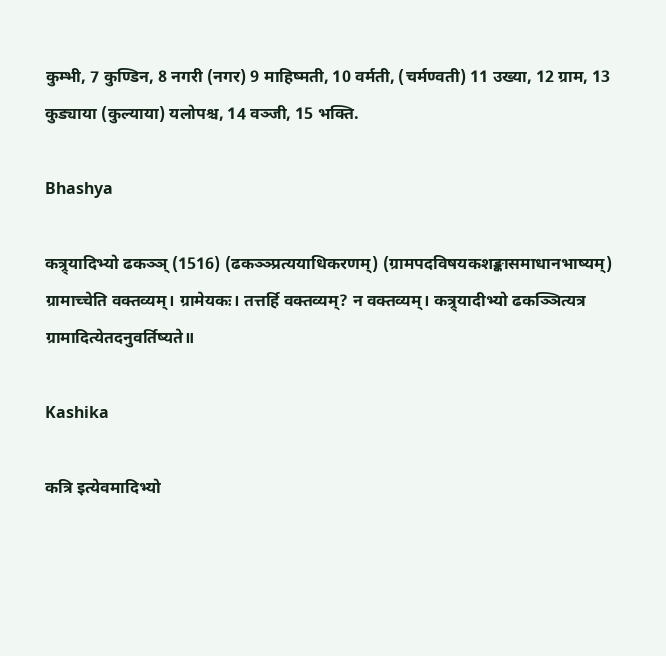कुम्भी, 7 कुण्डिन, 8 नगरी (नगर) 9 माहिष्मती, 10 वर्मती, (चर्मण्वती) 11 उख्या, 12 ग्राम, 13 कुड्याया (कुल्याया) यलोपश्च, 14 वञ्जी, 15 भक्ति.

Bhashya

कत्र्र्यादिभ्यो ढकञ्ञ् (1516) (ढकञ्ञ्प्रत्ययाधिकरणम्) (ग्रामपदविषयकशङ्कासमाधानभाष्यम्) ग्रामाच्चेति वक्तव्यम्। ग्रामेयकः। तत्तर्हि वक्तव्यम्? न वक्तव्यम्। कत्र्र्यादीभ्यो ढकञ्ञित्यत्र ग्रामादित्येतदनुवर्तिष्यते॥

Kashika

कत्रि इत्येवमादिभ्यो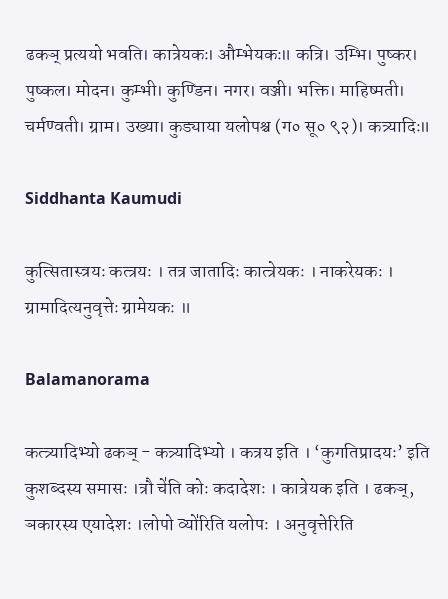ढकञ् प्रत्ययो भवति। कात्रेयकः। औम्भेयकः॥ कत्रि। उम्भि। पुष्कर। पुष्कल। मोदन। कुम्भी। कुण्डिन। नगर। वञ्जी। भक्ति। माहिष्मती। चर्मण्वती। ग्राम। उख्या। कुड्याया यलोपश्च (ग० सू० ९२)। कत्र्यादिः॥

Siddhanta Kaumudi

कुत्सितास्त्रयः कत्त्रयः । तत्र जातादिः कात्त्रेयकः । नाकरेयकः । ग्रामादित्यनुवृत्तेः ग्रामेयकः ॥

Balamanorama

कत्त्र्यादिभ्यो ढकञ् - कत्र्यादिभ्यो । कत्रय इति । ‘कुगतिप्रादयः’ इति कुशब्दस्य समासः ।त्रौ चे॑ति कोः कदादेशः । कात्रेयक इति । ढकञ्, ञकारस्य एयादेशः ।लोपो व्यो॑रिति यलोपः । अनुवृत्तेरिति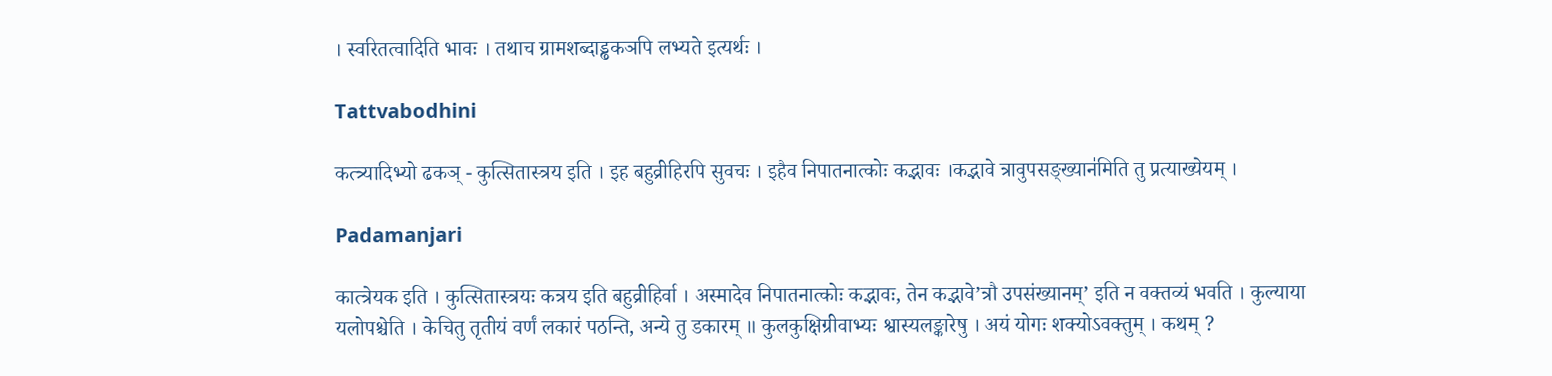। स्वरितत्वादिति भावः । तथाच ग्रामशब्दाड्ढकञपि लभ्यते इत्यर्थः ।

Tattvabodhini

कत्त्र्यादिभ्यो ढकञ् - कुत्सितास्त्रय इति । इह बहुव्रीहिरपि सुवचः । इहैव निपातनात्कोः कद्भावः ।कद्भावे त्रावुपसङ्ख्यान॑मिति तु प्रत्याख्येयम् ।

Padamanjari

कात्त्रेयक इति । कुत्सितास्त्रयः कत्रय इति बहुव्रीहिर्वा । अस्मादेव निपातनात्कोः कद्भावः, तेन कद्भावे’त्रौ उपसंख्यानम्’ इति न वक्तव्यं भवति । कुल्याया यलोपश्चेति । केचितु तृतीयं वर्णं लकारं पठन्ति, अन्ये तु डकारम् ॥ कुलकुक्षिग्रीवाभ्यः श्वास्यलङ्कारेषु । अयं योगः शक्योऽवक्तुम् । कथम् ?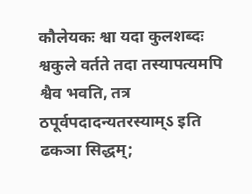कौलेयकः श्वा यदा कुलशब्दः श्वकुले वर्तते तदा तस्यापत्यमपि श्वैव भवति, तत्र ठपूर्वपदादन्यतरस्याम्ऽ इति ढकञा सिद्धम्;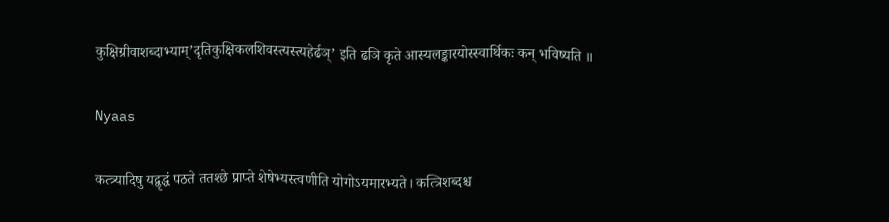कुक्षिग्रीवाशब्दाभ्याम्’दृतिकुक्षिकलशिवस्त्यस्त्यहेर्ढञ्’ इति ढञि कृते आस्यलङ्कारयोस्स्वार्थिकः कन् भविष्यति ॥

Nyaas

कत्त्र्यादिषु यद्वृद्धं पठते ततश्छे प्राप्ते शेषेभ्यस्त्वणीति योगोऽयमारभ्यते। कत्त्रिशब्दश्च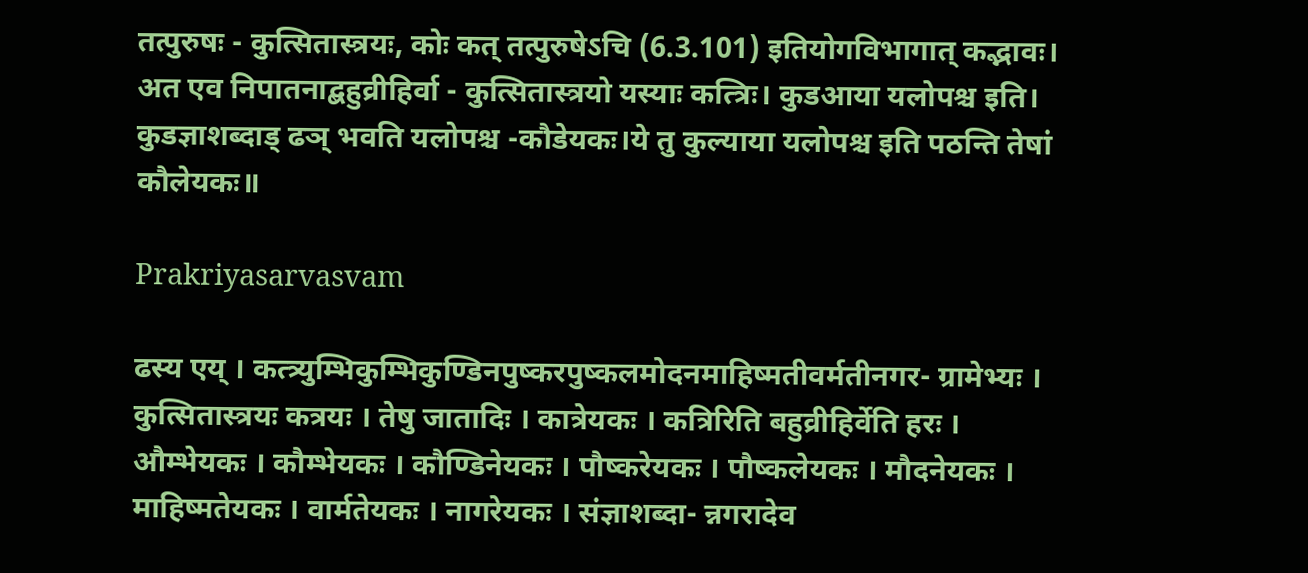तत्पुरुषः - कुत्सितास्त्रयः, कोः कत् तत्पुरुषेऽचि (6.3.101) इतियोगविभागात् कद्भावः। अत एव निपातनाद्बहुव्रीहिर्वा - कुत्सितास्त्रयो यस्याः कत्त्रिः। कुडआया यलोपश्च इति। कुडज्ञाशब्दाड् ढञ् भवति यलोपश्च -कौडेयकः।ये तु कुल्याया यलोपश्च इति पठन्ति तेषां कौलेयकः॥

Prakriyasarvasvam

ढस्य एय् । कत्त्र्युम्भिकुम्भिकुण्डिनपुष्करपुष्कलमोदनमाहिष्मतीवर्मतीनगर- ग्रामेभ्यः । कुत्सितास्त्रयः कत्रयः । तेषु जातादिः । कात्रेयकः । कत्रिरिति बहुव्रीहिर्वेति हरः । औम्भेयकः । कौम्भेयकः । कौण्डिनेयकः । पौष्करेयकः । पौष्कलेयकः । मौदनेयकः । माहिष्मतेयकः । वार्मतेयकः । नागरेयकः । संज्ञाशब्दा- न्नगरादेव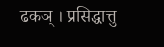ढकञ् । प्रसिद्धात्तु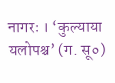नागरः । ‘कुल्याया यलोपश्च’ (ग. सू०)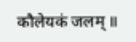कौलेयकं जलम् ॥